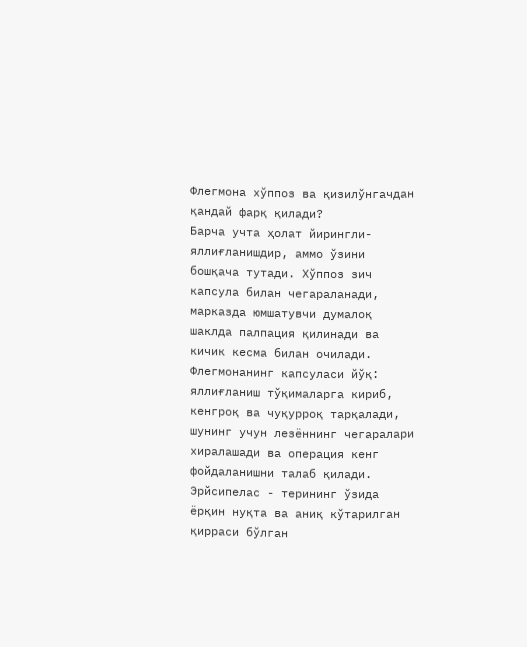Флегмона хўппоз ва қизилўнгачдан қандай фарқ қилади?
Барча учта ҳолат йирингли-яллиғланишдир, аммо ўзини бошқача тутади. Хўппоз зич капсула билан чегараланади, марказда юмшатувчи думалоқ шаклда палпация қилинади ва кичик кесма билан очилади. Флегмонанинг капсуласи йўқ: яллиғланиш тўқималарга кириб, кенгроқ ва чуқурроқ тарқалади, шунинг учун лезённинг чегаралари хиралашади ва операция кенг фойдаланишни талаб қилади. Эрйсипелас - терининг ўзида ёрқин нуқта ва аниқ кўтарилган қирраси бўлган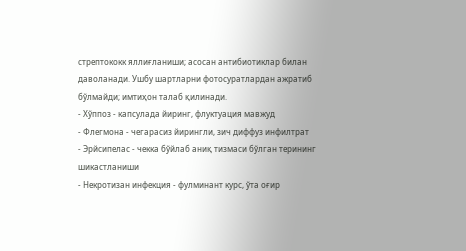стрептококк яллиғланиши; асосан антибиотиклар билан даволанади. Ушбу шартларни фотосуратлардан ажратиб бўлмайди; имтиҳон талаб қилинади.
- Хўппоз - капсулада йиринг, флуктуация мавжуд
- Флегмона - чегарасиз йирингли, зич диффуз инфилтрат
- Эрйсипелас - чекка бўйлаб аниқ тизмаси бўлган терининг шикастланиши
- Некротизан инфекция - фулминант курс, ўта оғир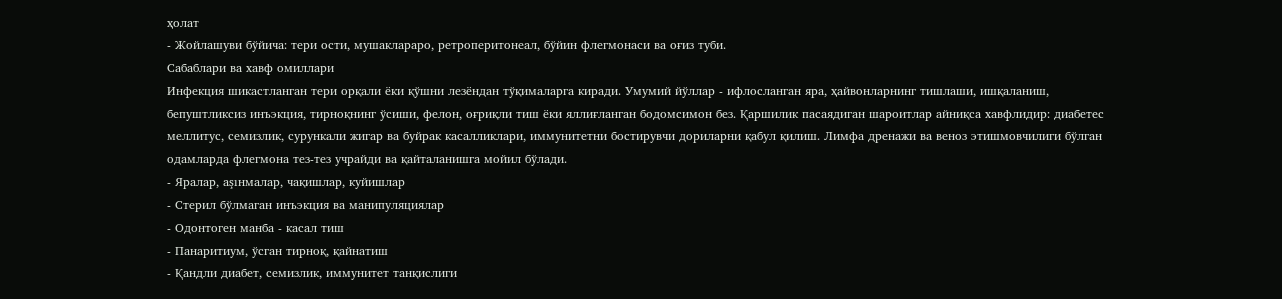ҳолат
- Жойлашуви бўйича: тери ости, мушаклараро, ретроперитонеал, бўйин флегмонаси ва оғиз туби.
Сабаблари ва хавф омиллари
Инфекция шикастланган тери орқали ёки қўшни лезёндан тўқималарга киради. Умумий йўллар - ифлосланган яра, ҳайвонларнинг тишлаши, ишқаланиш, бепуштликсиз инъэкция, тирноқнинг ўсиши, фелон, оғриқли тиш ёки яллиғланган бодомсимон без. Қаршилик пасаядиган шароитлар айниқса хавфлидир: диабетес меллитус, семизлик, сурункали жигар ва буйрак касалликлари, иммунитетни бостирувчи дориларни қабул қилиш. Лимфа дренажи ва веноз этишмовчилиги бўлган одамларда флегмона тез-тез учрайди ва қайталанишга мойил бўлади.
- Яралар, аşıнмалар, чақишлар, куйишлар
- Стерил бўлмаган инъэкция ва манипуляциялар
- Одонтоген манба - касал тиш
- Панаритиум, ўсган тирноқ, қайнатиш
- Қандли диабет, семизлик, иммунитет танқислиги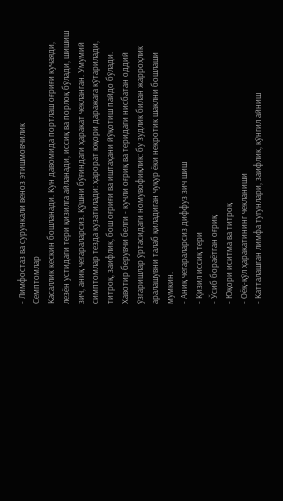- Лимфостаз ва сурункали веноз этишмовчилик
Семптомлар
Касаллик кескин бошланади. Кун давомида портлаш оғриғи кучаяди, лезён устидаги тери қизилга айланади, иссиқ ва порлоқ бўлади, шишиш зич, аниқ чегараларсиз. Қўшни бўғиндаги ҳаракат чекланган. Умумий симптомлар тезда кузатилади: ҳарорат юқори даражага кўтарилади, титроқ, заифлик, бош оғриғи ва иштаҳани йўқотиш пайдо бўлади. Хавотир берувчи белги - кучли оғриқ ва теридаги нисбатан оддий ўзгаришлар ўртасидаги номувофиқлик: бу зудлик билан жарроҳлик аралашувни талаб қиладиган чуқур ёки некротик шаклни бошлаши мумкин.
- Аниқ чегараларсиз диффуз зич шиш
- Қизил иссиқ тери
- Ўсиб бораётган оғриқ
- Юқори иситма ва титроқ
- Оёқ-қўл ҳаракатининг чекланиши
- Катталашган лимфа тугунлари, заифлик, кўнгил айниш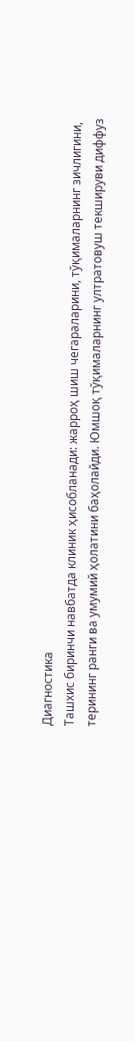Диагностика
Ташхис биринчи навбатда клиник ҳисобланади: жарроҳ шиш чегараларини, тўқималарнинг зичлигини, терининг ранги ва умумий ҳолатини баҳолайди. Юмшоқ тўқималарнинг ултратовуш текшируви диффуз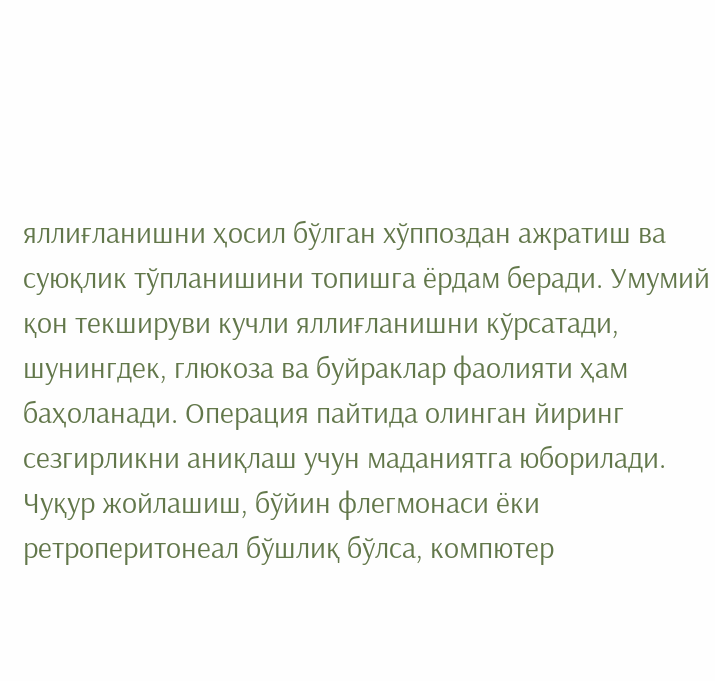яллиғланишни ҳосил бўлган хўппоздан ажратиш ва суюқлик тўпланишини топишга ёрдам беради. Умумий қон текшируви кучли яллиғланишни кўрсатади, шунингдек, глюкоза ва буйраклар фаолияти ҳам баҳоланади. Операция пайтида олинган йиринг сезгирликни аниқлаш учун маданиятга юборилади. Чуқур жойлашиш, бўйин флегмонаси ёки ретроперитонеал бўшлиқ бўлса, компютер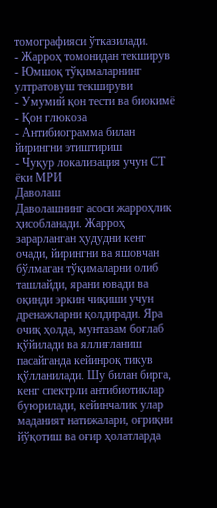томографияси ўтказилади.
- Жарроҳ томонидан текширув
- Юмшоқ тўқималарнинг ултратовуш текшируви
- Умумий қон тести ва биокимё
- Қон глюкоза
- Антибиограмма билан йирингни этиштириш
- Чуқур локализация учун СТ ёки МРИ
Даволаш
Даволашнинг асоси жарроҳлик ҳисобланади. Жарроҳ зарарланган ҳудудни кенг очади, йирингни ва яшовчан бўлмаган тўқималарни олиб ташлайди, ярани ювади ва оқинди эркин чиқиши учун дренажларни қолдиради. Яра очиқ ҳолда, мунтазам боғлаб қўйилади ва яллиғланиш пасайганда кейинроқ тикув қўлланилади. Шу билан бирга, кенг спектрли антибиотиклар буюрилади, кейинчалик улар маданият натижалари, оғриқни йўқотиш ва оғир ҳолатларда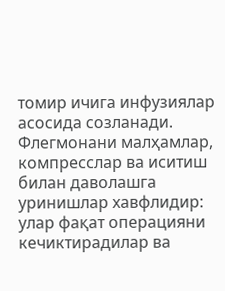томир ичига инфузиялар асосида созланади. Флегмонани малҳамлар, компресслар ва иситиш билан даволашга уринишлар хавфлидир: улар фақат операцияни кечиктирадилар ва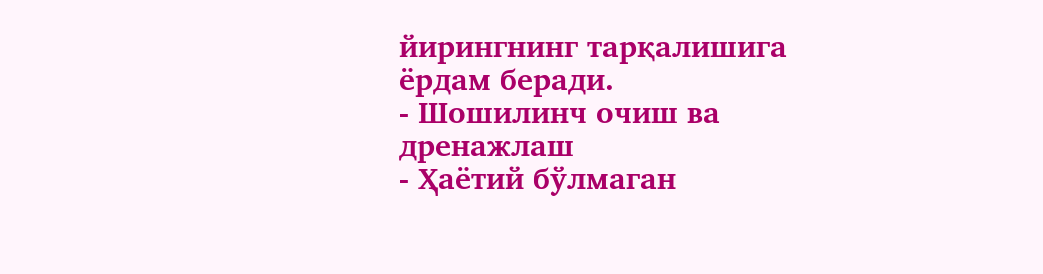йирингнинг тарқалишига ёрдам беради.
- Шошилинч очиш ва дренажлаш
- Ҳаётий бўлмаган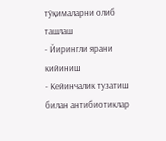тўқималарни олиб ташлаш
- Йирингли ярани кийиниш
- Кейинчалик тузатиш билан антибиотиклар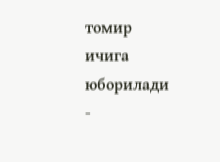томир ичига юборилади
-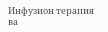Инфузион терапия ва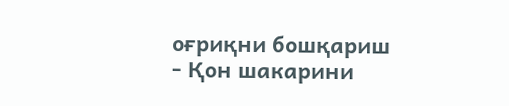оғриқни бошқариш
- Қон шакарини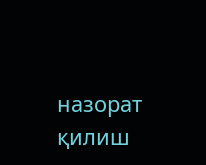назорат қилиш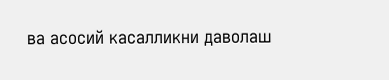ва асосий касалликни даволаш